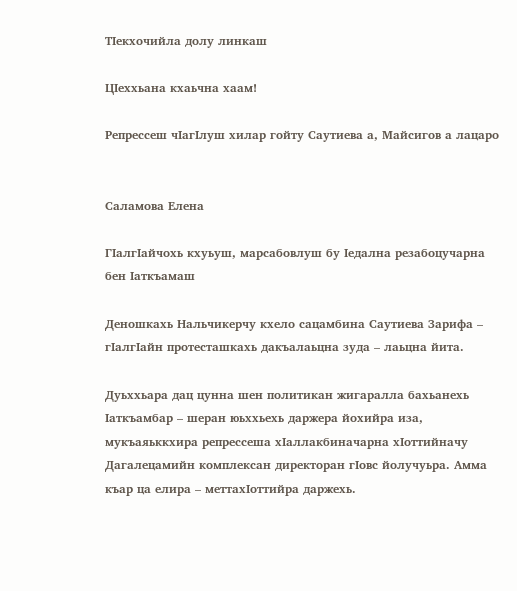ТIекхочийла долу линкаш

ЦIеххьана кхаьчна хаам!

Репрессеш чIагIлуш хилар гойту Саутиева а, Майсигов а лацаро


Саламова Елена

ГIалгIайчохь кхуьуш, марсабовлуш бу Iедална резабоцучарна бен Iаткъамаш

Деношкахь Нальчикерчу кхело сацамбина Саутиева Зарифа – гIалгIайн протесташкахь дакъалаьцна зуда – лаьцна йита.

Дуьххьара дац цунна шен политикан жигаралла бахьанехь Iаткъамбар – шеран юьххьехь даржера йохийра иза, мукъаяьккхира репрессеша хIаллакбиначарна хIоттийначу Дагалецамийн комплексан директоран гIовс йолучуьра. Амма къар ца елира – меттахIоттийра даржехь.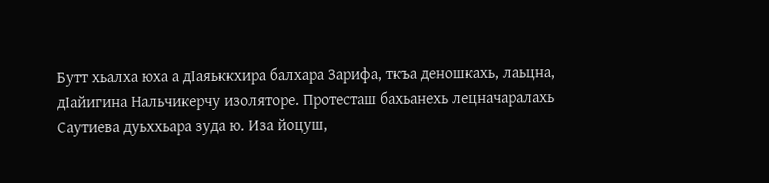Бутт хьалха юха а дIаяьккхира балхара Зарифа, ткъа деношкахь, лаьцна, дIайигина Нальчикерчу изоляторе. Протесташ бахьанехь лецначаралахь Саутиева дуьххьара зуда ю. Иза йоцуш,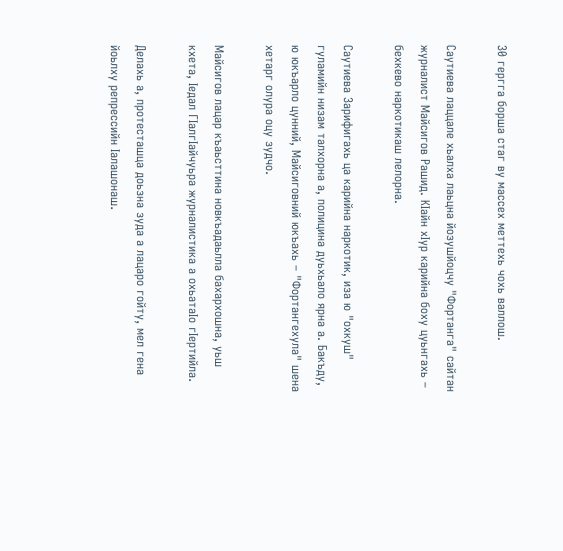30 гергга борша стаг ву массех меттехь чохь валлош.

Саутиева лаццале хьалха лаьцна йозушйоцчу "Фортанга" сайтан журналист Майсигов Рашид. КIайн хIур карийна боху цуьнгахь – бехкево наркотикаш лелорна.

Саутиева Зарифигахь ца карийна наркотик, иза ю "охкуш" гуламийн низам талхорна а, полицина дуьхьало ярна а. Бакъду, ю юкъарло цунний, Майсиговний юкъахь – "Фортангехула" шена хетарг олура оцу зудчо.

Майсигов лацар къаьсттина новкъадаьлла бахархошна, уьш кхета, Iедал ГIалгIайчуьра журналистика а охьатаIо гIертийла.

Делахь а, протесташца доьзна зуда а лацаро гойту, мел гена йоьлху репрессийн Iалашонаш.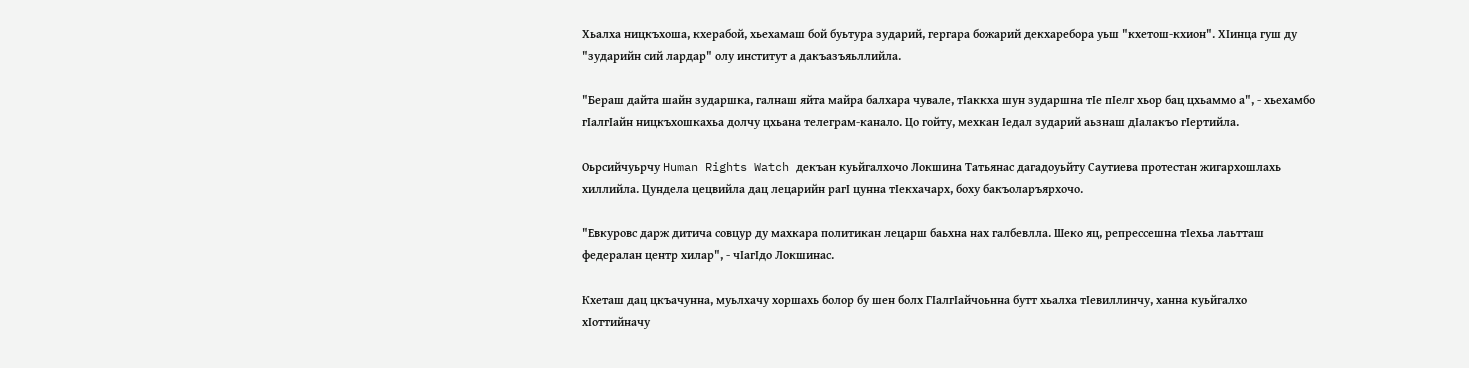Хьалха ницкъхоша, кхерабой, хьехамаш бой буьтура зударий, гергара божарий декхаребора уьш "кхетош-кхион". ХIинца гуш ду "зударийн сий лардар" олу институт а дакъазъяьллийла.

"Бераш дайта шайн зударшка, галнаш яйта майра балхара чувале, тIаккха шун зударшна тIе пIелг хьор бац цхьаммо а", - хьехамбо гIалгIайн ницкъхошкахьа долчу цхьана телеграм-канало. Цо гойту, мехкан Iедал зударий аьзнаш дIалакъо гIертийла.

Оьрсийчуьрчу Human Rights Watch декъан куьйгалхочо Локшина Татьянас дагадоуьйту Саутиева протестан жигархошлахь хиллийла. Цундела цецвийла дац лецарийн рагI цунна тIекхачарх, боху бакъоларъярхочо.

"Евкуровс дарж дитича совцур ду махкара политикан лецарш баьхна нах галбевлла. Шеко яц, репрессешна тIехьа лаьтташ федералан центр хилар", - чIагIдо Локшинас.

Кхеташ дац цкъачунна, муьлхачу хоршахь болор бу шен болх ГIалгIайчоьнна бутт хьалха тIевиллинчу, ханна куьйгалхо хIоттийначу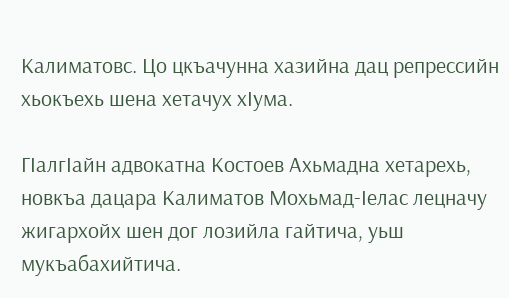Калиматовс. Цо цкъачунна хазийна дац репрессийн хьокъехь шена хетачух хIума.

ГIалгIайн адвокатна Костоев Ахьмадна хетарехь, новкъа дацара Калиматов Мохьмад-Iелас лецначу жигархойх шен дог лозийла гайтича, уьш мукъабахийтича.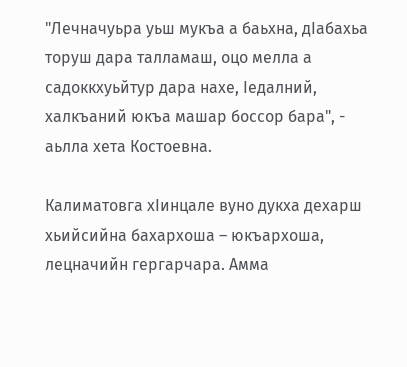"Лечначуьра уьш мукъа а баьхна, дIабахьа торуш дара талламаш, оцо мелла а садоккхуьйтур дара нахе, Iедалний, халкъаний юкъа машар боссор бара", - аьлла хета Костоевна.

Калиматовга хIинцале вуно дукха дехарш хьийсийна бахархоша – юкъархоша, лецначийн гергарчара. Амма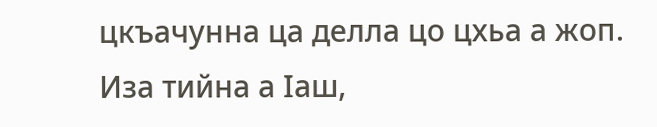цкъачунна ца делла цо цхьа а жоп. Иза тийна а Iаш,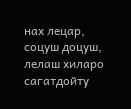нах лецар, соцуш доцуш, лелаш хиларо сагатдойту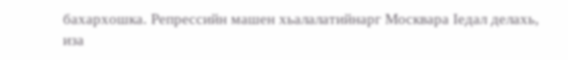бахархошка. Репрессийн машен хьалалатийнарг Москвара Iедал делахь, иза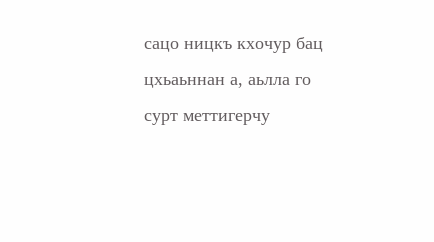сацо ницкъ кхочур бац цхьаьннан а, аьлла го сурт меттигерчу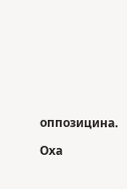оппозицина.

Оха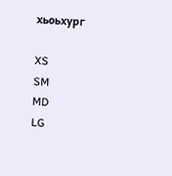хьоьхург

XS
SM
MD
LG